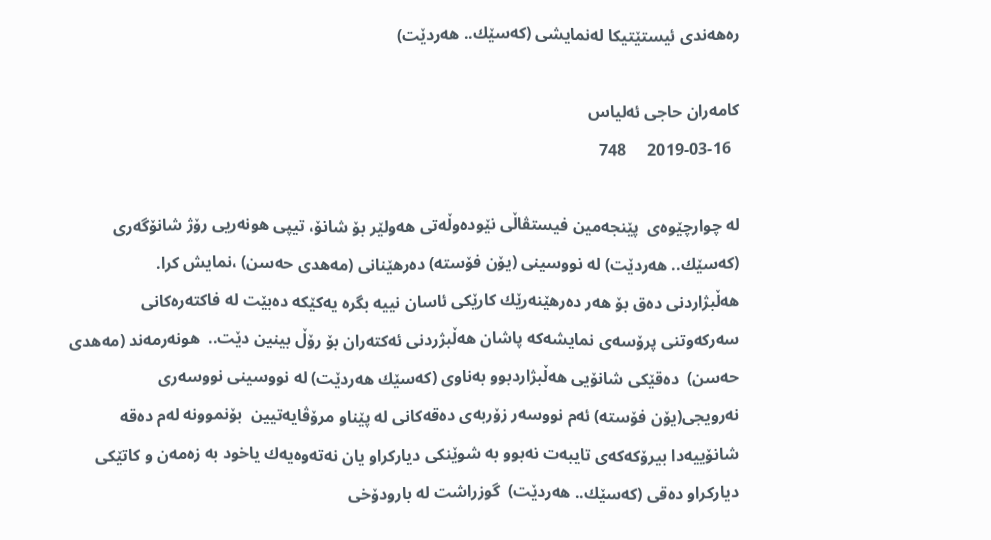ره‌هه‌ندی ئیستێتیكا له‌نمایشی (كه‌سێك.. هه‌ردێت)

كامه‌ران حاجی ئه‌لیاس
  2019-03-16     748

له‌ چوارچێوه‌ی  پێنجه‌مین فیستڤاڵی نێوده‌وڵه‌تی هه‌ولێر بۆ شانۆ، تیپی هونه‌ریی رۆژ شانۆگه‌ری (كه‌سێك.. هه‌ردێت) له‌ نووسینی (یۆن فۆسته‌) ده‌رهێنانی (مه‌هدی حه‌سن) ،نمایش كرا.
هه‌ڵبژاردنی ده‌ق بۆ هه‌ر ده‌رهێنه‌رێك كارێكی ئاسان نییه‌ بگره‌ یه‌كێكه‌ ده‌بێت له‌ فاكته‌ره‌كانی سه‌ركه‌وتنی پرۆسه‌ی نمایشه‌كه‌ پاشان هه‌ڵبژردنی ئه‌كته‌ران بۆ رۆڵ بینین دێت..  هونه‌رمه‌ند (مه‌هدی حه‌سن)  ده‌قێكی شانۆیی هه‌ڵبژاردبوو به‌ناوی (كه‌سێك هه‌ردێت) له‌ نووسینی نووسه‌ری نه‌رویجی(یۆن فۆسته‌) ئه‌م نووسه‌ر زۆربه‌ی ده‌قه‌كانی له‌ پێناو مرۆڤایه‌تیین  بۆنموونه‌ له‌م ده‌قه‌ شانۆییه‌دا بیرۆكه‌كه‌ی تایبه‌ت نه‌بوو به‌ شوێنكی دیاركراو یان نه‌ته‌وه‌یه‌ك یاخود به‌ زه‌مه‌ن و كاتێكی دیاركراو ده‌قی (كه‌سێك.. هه‌ردێت)  گوزراشت له‌ بارودۆخی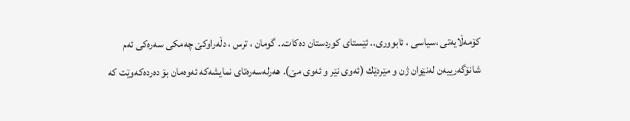كۆمه‌ڵایه‌تی ،سیاسی ، ئابووری.. ئێستای كوردستان ده‌كات.. گومان ، ترس ، دڵه‌راوكێ چه‌مكی سه‌ره‌كی ئه‌م شانۆگه‌رییه‌ن له‌نێوان ژن و مێردێك (ئه‌وی نێر و ئه‌وی مێ). هه‌رله‌سه‌ره‌تای نمایشه‌كه‌ ئه‌وه‌مان بۆ ده‌رده‌كه‌وێت كه‌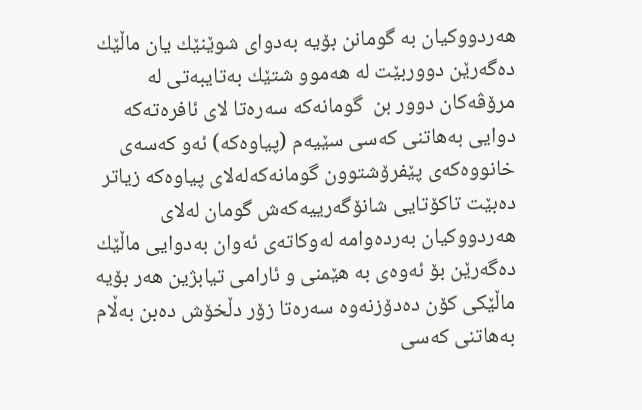هه‌ردووكیان به‌ گومانن بۆیه‌ به‌دوای شوێنێك یان ماڵێك ده‌گه‌رێن دووربێت له‌ هه‌موو شتێك به‌تایبه‌تی له‌ مرۆڤه‌كان دوور بن  گومانه‌كه‌ سه‌ره‌تا لای ئافره‌ته‌كه‌ دوایی به‌هاتنی كه‌سی سێیه‌م (پیاوه‌كه‌) ئه‌و كه‌سه‌ی خانووه‌كه‌ی پێفرۆشتوون گومانه‌كه‌له‌لای پیاوه‌كه‌ زیاتر ده‌بێت تاكۆتایی شانۆگه‌رییه‌كه‌ش گومان له‌لای هه‌ردووكیان به‌رده‌وامه‌ له‌وكاته‌ی ئه‌وان به‌دوایی ماڵێك ده‌گه‌رێن بۆ ئه‌وه‌ی به‌ هێمنی و ئارامی تیابژین هه‌ر بۆیه‌ ماڵێكی كۆن ده‌دۆزنه‌وه‌ سه‌ره‌تا زۆر دڵخۆش ده‌بن به‌ڵام به‌هاتنی كه‌سی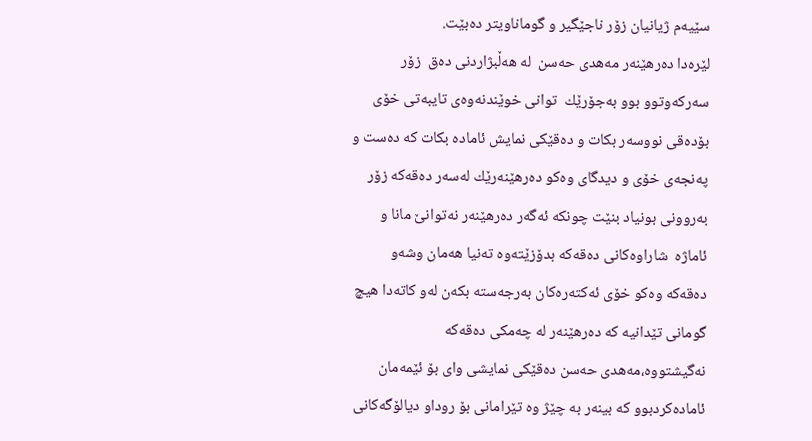سێیه‌م ژیانیان زۆر ناجێگیر و گوماناویتر ده‌بێت.
لێره‌دا ده‌رهێنه‌ر مه‌هدی حه‌سن  له‌ هه‌ڵبژاردنی ده‌ق  زۆر سه‌ركه‌وتوو بوو به‌جۆرێك  توانی خوێندنه‌وه‌ی تایبه‌تی خۆی بۆده‌قی نووسه‌ر بكات و ده‌قێكی نمایش ئاماده‌ بكات كه‌ ده‌ست و په‌نجه‌ی خۆی و دیدگای وه‌كو ده‌رهێنه‌رێك له‌سه‌ر ده‌قه‌كه‌ زۆر به‌روونی بونیاد بنێت چونكه‌ ئه‌گه‌ر ده‌رهێنه‌ر نه‌توانێ مانا و ئاماژه‌  شاراوه‌كانی ده‌قه‌كه‌ بدۆزێته‌وه‌ ته‌نیا هه‌مان وشه‌و ده‌قه‌كه‌ وه‌كو خۆی ئه‌كته‌ره‌كان به‌رجه‌سته‌ بكه‌ن له‌و كاته‌دا هیچ گومانی تێدانیه‌ كه‌ ده‌رهێنه‌ر له‌ چه‌مكی ده‌قه‌كه‌ نه‌گیشتووه‌،مه‌هدی حه‌سن ده‌قێكی نمایشی وای بۆ ئێمه‌مان ئاماده‌كردبوو كه‌ بینه‌ر به‌ چێژ وه‌ تێرامانی بۆ روداو دیالۆگه‌كانی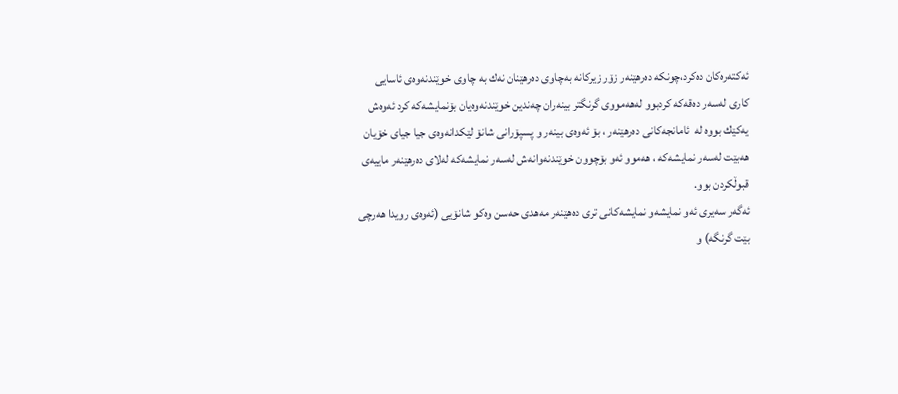ئه‌كته‌ره‌كان ده‌كرد،چونكه‌ ده‌رهێنه‌ر زۆر زیركانه‌ به‌چاوی ده‌رهێنان نه‌ك به‌ چاوی خوێندنه‌وه‌ی ئاسایی كاری له‌سه‌ر ده‌قه‌كه‌ كردبوو له‌هه‌مووی گرنگتر بینه‌ران چه‌ندین خوێندنه‌وه‌یان بۆنمایشه‌كه‌ كرد ئه‌وه‌ش یه‌كێك بووه‌ له‌  ئامانجه‌كانی ده‌رهێنه‌ر ، بۆ ئه‌وه‌ی بینه‌ر و پسپۆرانی شانۆ لێكدانه‌وه‌ی جیا جیای خۆیان هه‌بێت له‌سه‌ر نمایشه‌كه‌ ، هه‌موو ئه‌و بۆچوون خوێندنه‌وانه‌ش له‌سه‌ر نمایشه‌كه‌ له‌لای ده‌رهێنه‌ر ماییه‌ی قبوڵكردن بوو.
ئه‌گه‌ر سه‌یری ئه‌و نمایشه‌و نمایشه‌كانی تری ده‌هێنه‌ر مه‌هدی حه‌سن وه‌كو شانۆیی (ئه‌وه‌ی رویدا هه‌رچی بێت گرنگه‌) و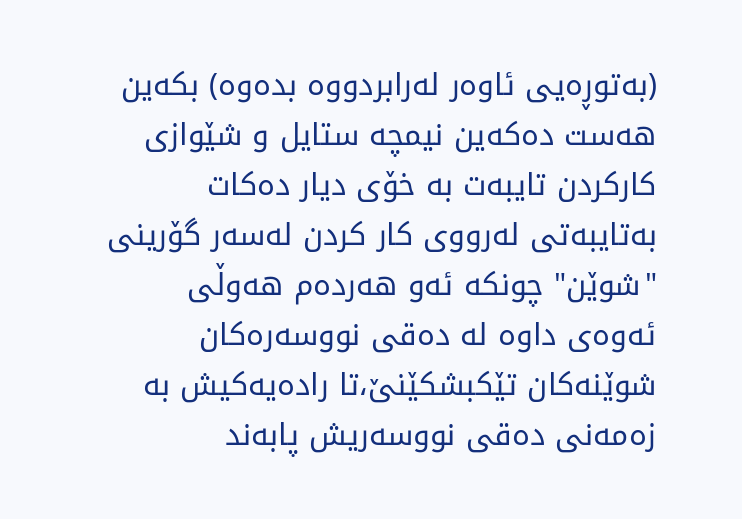(به‌توڕه‌یی ئاوه‌ر له‌رابردووه‌ بده‌وه‌) بكه‌ین هه‌ست ده‌كه‌ین نیمچه‌ ستایل و شێوازی كاركردن تایبه‌ت به‌ خۆی دیار ده‌كات به‌تایبه‌تی له‌رووی كار كردن له‌سه‌ر گۆرینی "شوێن" چونكه‌ ئه‌و هه‌رده‌م هه‌وڵی ئه‌وه‌ی داوه‌ له‌ ده‌قی نووسه‌ره‌كان شوێنه‌كان تێكبشكێنێ،تا راده‌یه‌كیش به‌ زه‌مه‌نی ده‌قی نووسه‌ریش پابه‌ند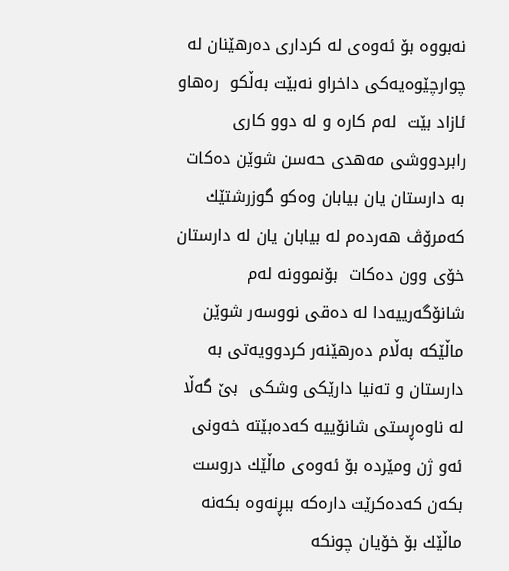نه‌بووه‌ بۆ ئه‌وه‌ی له‌ كرداری ده‌رهێنان له‌ چوارچێوه‌یه‌كی داخراو نه‌بێت به‌ڵكو  ره‌هاو ئازاد بێت  له‌م كاره‌ و له‌ دوو كاری رابردووشی مه‌هدی حه‌سن شوێن ده‌كات  به‌ دارستان یان بیابان وه‌كو گوزرشتێك كه‌مرۆڤ هه‌رده‌م له‌ بیابان یان له‌ دارستان  خۆی وون ده‌كات  بۆنموونه‌ له‌م شانۆگه‌رییه‌دا له‌ ده‌قی نووسه‌ر شوێن ماڵێكه‌ به‌ڵام ده‌رهێنه‌ر كردوویه‌تی به‌ دارستان و ته‌نیا دارێكی وشكی  بێ گه‌ڵا له‌ ناوه‌ڕستی شانۆییه‌ كه‌ده‌بێته‌ خه‌ونی ئه‌و ژن ومێرده‌ بۆ ئه‌وه‌ی ماڵێك دروست بكه‌ن كه‌ده‌كرێت داره‌كه‌ ببڕنه‌وه‌ بكه‌نه‌ ماڵێك بۆ خۆیان چونكه‌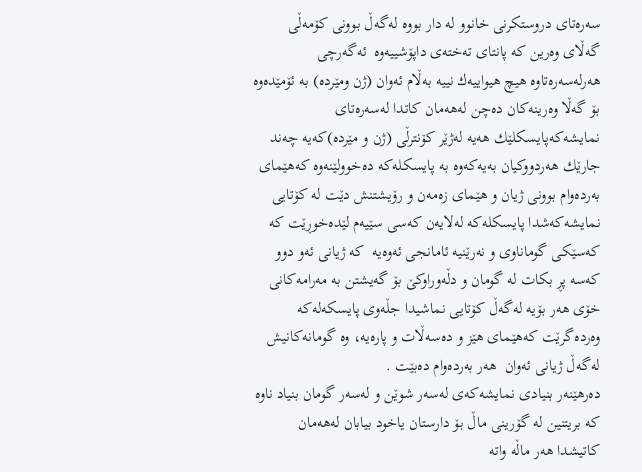سه‌ره‌تای دروستكرنی خانوو له‌ دار بووه‌ له‌گه‌ڵ بوونی كۆمه‌ڵی گه‌ڵای وه‌رین كه‌ پانتای ته‌خته‌ی داپۆشییه‌وه‌  ئه‌گه‌رچی هه‌رله‌سه‌ره‌تاوه‌ هیچ هیواییه‌ك نییه‌ به‌ڵام ئه‌وان (ژن ومێرده‌) به‌ ئۆمێده‌وه‌ بۆ گه‌ڵا وه‌رینه‌كان ده‌چن له‌هه‌مان كاتدا له‌سه‌ره‌تای نمایشه‌كه‌پایسكلێك هه‌یه‌ له‌ژێر كۆنترڵی (ژن و مێرده‌)كه‌یه‌ چه‌ند جارێك هه‌ردووكیان به‌یه‌كه‌وه‌ به‌ پایسكله‌كه‌ ده‌خوولێنه‌وه‌ كه‌هێمای به‌رده‌وام بوونی ژیان و هێمای زه‌مه‌ن و رۆیشتنش دێت له‌ كۆتایی نمایشه‌كه‌شدا پایسكله‌كه‌ له‌لایه‌ن كه‌سی سێیه‌م لێده‌خوڕێت كه‌ كه‌سێكی گوماناوی و نه‌رێنیه‌ ئامانجی ئه‌وه‌یه‌  كه‌ ژیانی ئه‌و دوو كه‌سه‌ پڕ بكات له‌ گومان و دڵه‌وراوكێ بۆ گه‌یشتن به‌ مه‌رامه‌كانی خۆی هه‌ر بۆیه‌ له‌گه‌ڵ كۆتایی نماشیدا جڵه‌وی پایسكه‌له‌كه‌ وه‌رده‌گرێت كه‌هێمای هێز و ده‌سه‌ڵات و پاره‌یه‌، وه‌ گومانه‌كانیش له‌گه‌ڵ ژیانی ئه‌وان  هه‌ر به‌رده‌وام ده‌بێت .
ده‌رهێنه‌ر بنیادی نمایشه‌كه‌ی له‌سه‌ر شوێن و له‌سه‌ر گومان بنیاد ناوه‌  كه‌ بریتنین له‌ گۆرینی ماڵ بۆ دارستان یاخود بیابان له‌هه‌مان كاتیشدا هه‌ر ماڵه‌ واته‌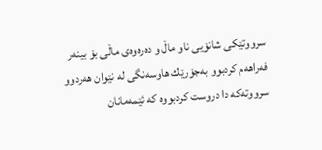سرووتێكی شانۆیی ناو ماڵ و ده‌ره‌وه‌ی ماڵی بۆ بینه‌ر فه‌راهه‌م كردبوو به‌جۆرێك هاوسه‌نگی له‌ نێوان هه‌ردوو سرووته‌كه‌ دا دروست كردبووه‌ كه‌ ئێمه‌مانان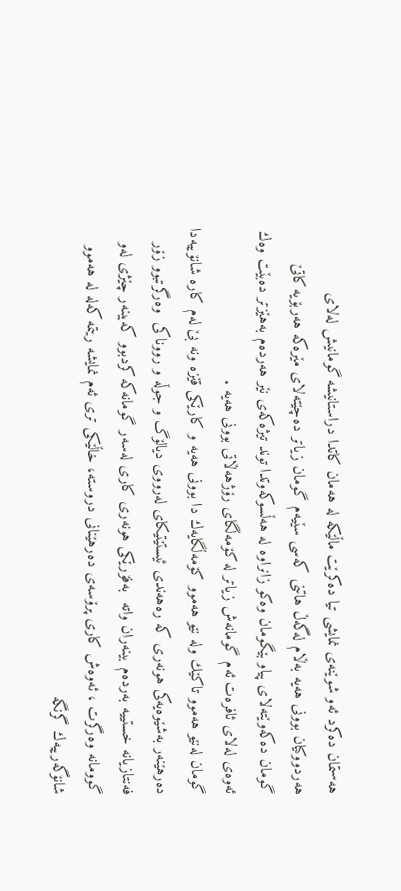هه‌ستمان ده‌كرد ئه‌و شوێنه‌ی نمایشی تیا ده‌كرێت ماڵێكه‌ له‌ هه‌مان كاتدا دراستانیشه‌ گومانیش له‌لای هه‌ردووكیان بوونی هه‌یه‌ به‌ڵام له‌گه‌ڵ هاتنی كه‌سی سێیه‌م گومان زیاتر ده‌چێته‌لای مێره‌كه‌ هه‌ربۆیه‌ كاتێ گومان ده‌كه‌وێته‌لای پیاو بێگومان وه‌كو زانراوه‌ له‌ هه‌ڵسوكه‌وتدا توند تیژه‌كه‌ی نێر هه‌رده‌م به‌هێزتر ده‌بێت وه‌ك ئه‌وه‌ی له‌لای ئافره‌ت ئه‌م گومانه‌ش زیاتر له‌ كۆمه‌ڵگای رۆژهه‌ڵاتی بوونی هه‌یه‌ .
گومان له‌نێو هه‌موو تاكێك وله‌ نێو هه‌موو كۆمه‌ڵگایه‌ك دا بوونی هه‌یه‌ و كارێكی قێزه‌ ونه‌ بێ له‌م كاره‌ شانۆییه‌دا ده‌رهێنه‌ر به‌شێوه‌یه‌كی هونه‌ری كه‌ ره‌هه‌ندی ئیستێتیكای له‌رووی دیالۆگ و جوڵه‌ و رووناكی  وه‌رگرتبوو زۆر فه‌نتازیانه‌ خستییه‌ به‌رده‌م بینه‌ران واته‌  به‌فۆرێكی هونه‌ری كاری له‌سه‌ر گومانه‌كه‌ كردبوو كه‌بینه‌ر چێژی له‌و گوومانه‌ وه‌رگرت ، ئه‌وه‌ش كاری پرۆسه‌ی ده‌رهێنانی دروسته‌، خاڵێكی تری ئه‌م نمایشه‌ ریتمه‌ كه‌له‌ له‌ هه‌موو شانۆگه‌رییه‌ك گرنگه‌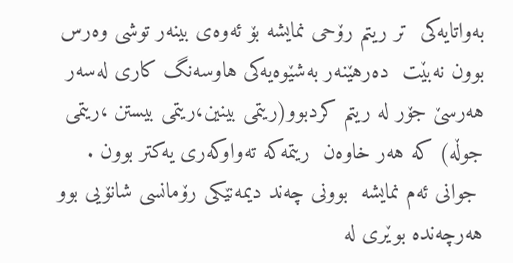به‌واتایه‌كی  تر ریتم رۆحی نمایشه‌ بۆ ئه‌وه‌ی بینه‌ر توشی وه‌رس بوون نه‌بێت  ده‌رهێنه‌ر به‌شێوه‌یه‌كی هاوسه‌نگ كاری له‌سه‌ر هه‌رسێ جۆر له‌ ریتم كردبوو(ریتمی بینین،ریتمی بیستن ،ریتمی جوڵه‌) كه‌ هه‌ر خاوه‌ن  ریتمه‌كه‌ ته‌واوكه‌ری یه‌كتر بوون .
 جوانی ئه‌م نمایشه‌  بوونی چه‌ند دیمه‌نێكی رۆمانسی شانۆیی بوو هه‌رچه‌نده‌ بوێری له‌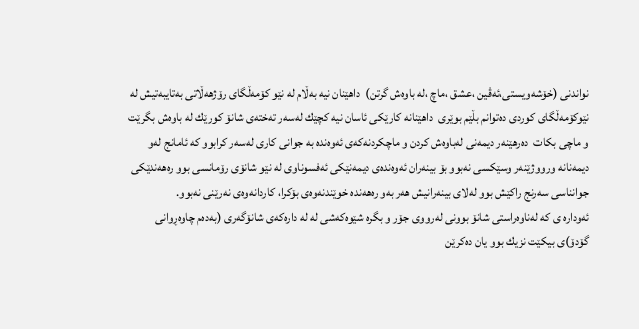نواندنی (خۆشه‌ویستی،ئه‌ڤین ،عشق ،ماچ ،له‌ باوه‌ش گرتن)  داهێنان نیه‌ به‌ڵام له‌ نێو كۆمه‌ڵگای رۆژهه‌ڵاتی به‌تایبه‌تیش له‌ نێوكۆمه‌ڵگای كوردی ده‌توانم بڵێم بوێری  داهێنانه‌ كارێكی ئاسان نیه‌ كچێك له‌سه‌ر ته‌خته‌ی شانۆ كورێك له‌ باوه‌ش بگرێت و ماچی بكات  ده‌رهێنه‌ر دیمه‌نی له‌باوه‌ش كردن و ماچكردنه‌كه‌ی ئه‌وه‌نده‌ به‌ جوانی كاری له‌سه‌ر كرابوو كه‌ ئامانج له‌و دیمه‌نانه‌ ورووژێنه‌ر وسێكسی نه‌بوو بۆ بینه‌ران ئه‌وه‌نده‌ی دیمه‌نێكی ئه‌فسوناوی له‌ نێو شانۆی رۆمانسی بوو ره‌هه‌ندێكی جوانناسی سه‌رنج راكێش بوو له‌لای بینه‌رانیش هه‌ر به‌و ره‌هه‌نده‌ خوێندنه‌وه‌ی بۆكرا، كاردانه‌وه‌ی نه‌رێنی نه‌بوو.
ئه‌وداره‌ ی كه‌ له‌ناوه‌راستی شانۆ بوونی له‌رووی جۆر و بگره‌ شێوه‌كه‌شی له‌ له‌ داره‌كه‌ی شانۆگه‌ری (به‌ده‌م چاوه‌ڕوانی گۆدۆ)ی بیكێت نزیك بوو یان ده‌كرێن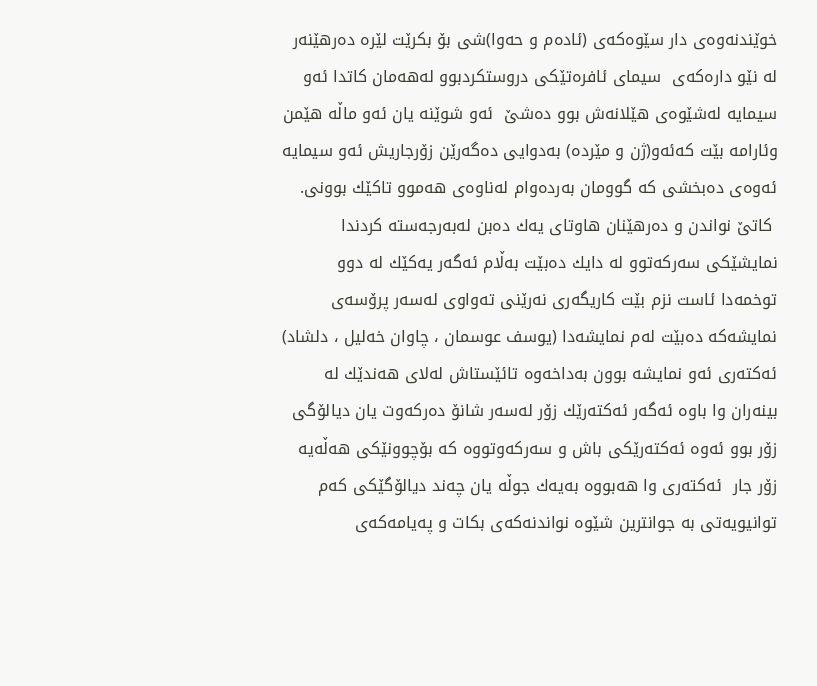خوێندنه‌وه‌ی دار سێوه‌كه‌ی (ئاده‌م و حه‌وا)شی بۆ بكرێت لێره‌ ده‌رهێنه‌ر له‌ نێو داره‌كه‌ی  سیمای ئافره‌تێكی دروستكردبوو له‌هه‌مان كاتدا ئه‌و سیمایه‌ له‌شێوه‌ی هێلانه‌ش بوو ده‌شێ  ئه‌و شوێنه‌ یان ئه‌و ماڵه‌ هێمن وئارامه‌ بێت كه‌ئه‌و(ژن و مێرده‌) به‌دوایی ده‌گه‌رێن زۆرجاریش ئه‌و سیمایه‌ ئه‌وه‌ی ده‌بخشی كه‌ گوومان به‌رده‌وام له‌ناوه‌ی هه‌موو تاكێك بوونی.
 كاتێ نواندن و ده‌رهێنان هاوتای یه‌ك ده‌بن له‌به‌رجه‌سته‌ كردندا نمایشێكی سه‌ركه‌توو له‌ دایك ده‌بێت به‌ڵام ئه‌گه‌ر یه‌كێك له‌ دوو توخمه‌دا ئاست نزم بێت كاریگه‌ری نه‌رێنی ته‌واوی له‌سه‌ر پرۆسه‌ی نمایشه‌كه‌ ده‌بێت له‌م نمایشه‌دا (یوسف عوسمان ، چاوان خه‌لیل ، دلشاد) ئه‌كته‌ری ئه‌و نمایشه‌ بوون به‌داخه‌وه‌ تائێستاش له‌لای هه‌ندێك له‌ بینه‌ران وا باوه‌ ئه‌گه‌ر ئه‌كته‌رێك زۆر له‌سه‌ر شانۆ ده‌ركه‌وت یان دیالۆگی زۆر بوو ئه‌وه‌ ئه‌كته‌رێكی باش و سه‌ركه‌وتووه‌ كه‌ بۆچوونێكی هه‌ڵه‌یه‌ زۆر جار  ئه‌كته‌ری وا هه‌بووه‌ به‌یه‌ك جوڵه‌ یان چه‌ند دیالۆگێكی كه‌م توانیویه‌تی به‌ جوانترین شێوه‌ نواندنه‌كه‌ی بكات و په‌یامه‌كه‌ی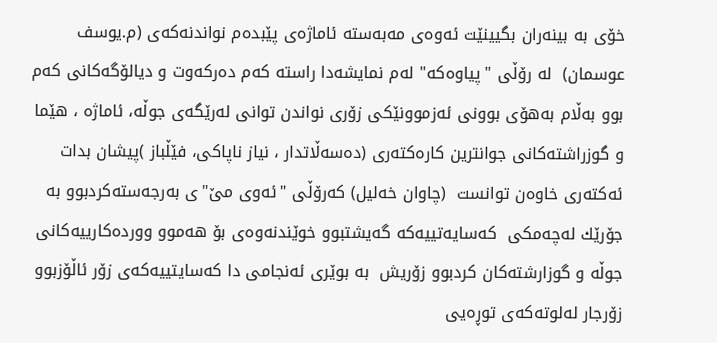خۆی به‌ بینه‌ران بگیینێت ئه‌وه‌ی مه‌به‌سته‌ ئاماژه‌ی پێبده‌م نواندنه‌كه‌ی (م.یوسف عوسمان)  له‌ رۆڵی "پیاوه‌كه‌" له‌م نمایشه‌دا راسته‌ كه‌م ده‌ركه‌وت و دیالۆگه‌كانی كه‌م بوو به‌ڵام به‌هۆی بوونی ئه‌زموونێكی زۆری نواندن توانی له‌رێگه‌ی جوڵه‌، ئاماژه‌ ، هێما و گوزراشته‌كانی جوانترین كاره‌كته‌ری (ده‌سه‌ڵاتدار ، نیاز ناپاكی، فێڵباز )پیشان بدات  ئه‌كته‌ری خاوه‌ن توانست  (چاوان خه‌لیل) كه‌رۆڵی "ئه‌وی مێ"ی به‌رجه‌سته‌كردبوو به‌ جۆرێك له‌چه‌مكی  كه‌سایه‌تییه‌كه‌ گه‌یشتبوو خوێندنه‌وه‌ی بۆ هه‌موو وورده‌كارییه‌كانی جوڵه‌ و گوزارشته‌كان كردبوو زۆریش  به‌ بوێری ئه‌نجامی دا كه‌سایتییه‌كه‌ی زۆر ئاڵۆزبوو زۆرجار له‌لوته‌كه‌ی توڕه‌یی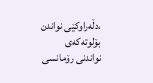،دڵه‌راوكێی نواندن بۆلوته‌كه‌ی نواندنی رۆمانسی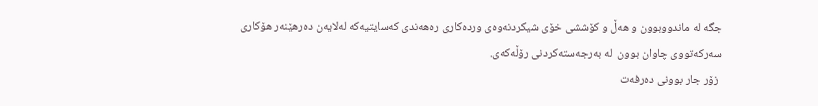جگه‌ له‌ ماندووبوون و هه‌ڵ و كۆششی خۆی شیكردنه‌وه‌ی ورده‌كاری ره‌هه‌ندی كه‌سایتیه‌كه‌ له‌لایه‌ن ده‌رهێنه‌ر هۆكاری سه‌ركه‌تووی چاوان بوون  له‌ به‌رجه‌سته‌كردنی رۆڵه‌كه‌ی.
 زۆر جار بوونی ده‌رفه‌ت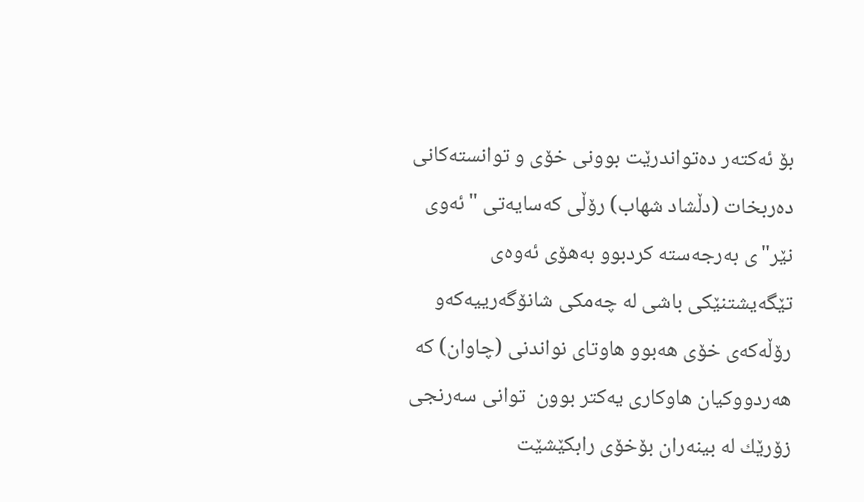بۆ ئه‌كته‌ر ده‌تواندرێت بوونی خۆی و توانسته‌كانی ده‌ربخات (دڵشاد شهاب) رۆڵی كه‌سایه‌تی "ئه‌وی نێر"ی به‌رجه‌سته‌ كردبوو به‌هۆی ئه‌وه‌ی تێگه‌یشتنێكی باشی له‌ چه‌مكی شانۆگه‌رییه‌كه‌و رۆڵه‌كه‌ی خۆی هه‌بوو هاوتای نواندنی (چاوان) كه‌ هه‌ردووكیان هاوكاری یه‌كتر بوون  توانی سه‌رنجی زۆرێك له‌ بینه‌ران بۆخۆی رابكێشێت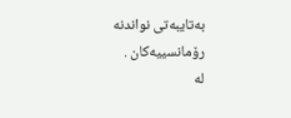به‌تایبه‌تی نواندنه‌ رۆمانسییه‌كان .
له‌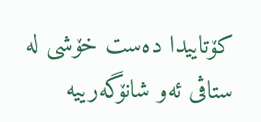كۆتاییدا ده‌ست خۆشی له‌ ستاڤی ئه‌و شانۆگه‌رییه‌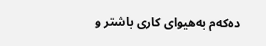ده‌كه‌م به‌هیوای كاری باشتر و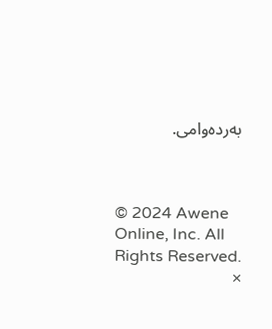به‌رده‌وامی.



© 2024 Awene Online, Inc. All Rights Reserved.
×